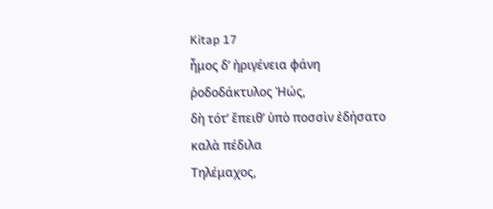Kitap 17
ἦμος δʼ ἠριγένεια φάνη ῥοδοδάκτυλος Ἠώς,
δὴ τότʼ ἔπειθʼ ὑπὸ ποσσὶν ἐδήσατο καλὰ πέδιλα
Τηλέμαχος,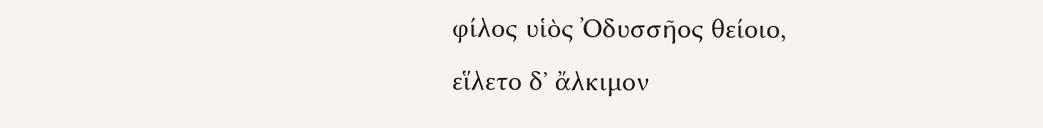φίλος υἱὸς Ὀδυσσῆος θείοιο,
εἵλετο δʼ ἄλκιμον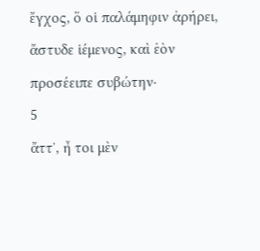ἔγχος, ὅ οἱ παλάμηφιν ἀρήρει,
ἄστυδε ἱέμενος, καὶ ἑὸν προσέειπε συβώτην·
5
ἄττʼ, ἦ τοι μὲν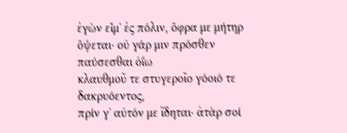ἐγὼν εἶμʼ ἐς πόλιν, ὄφρα με μήτηρ
ὄψεται· οὐ γάρ μιν πρόσθεν παύσεσθαι ὀΐω
κλαυθμοῦ τε στυγεροῖο γόοιό τε δακρυόεντος,
πρίν γʼ αὐτόν με ἴδηται· ἀτὰρ σοί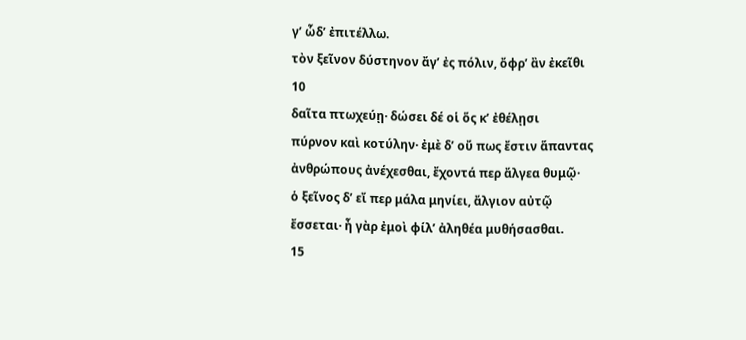γʼ ὧδʼ ἐπιτέλλω.
τὸν ξεῖνον δύστηνον ἄγʼ ἐς πόλιν, ὄφρʼ ἂν ἐκεῖθι
10
δαῖτα πτωχεύῃ· δώσει δέ οἱ ὅς κʼ ἐθέλῃσι
πύρνον καὶ κοτύλην· ἐμὲ δʼ οὔ πως ἔστιν ἅπαντας
ἀνθρώπους ἀνέχεσθαι, ἔχοντά περ ἄλγεα θυμῷ·
ὁ ξεῖνος δʼ εἴ περ μάλα μηνίει, ἄλγιον αὐτῷ
ἔσσεται· ἦ γὰρ ἐμοὶ φίλʼ ἀληθέα μυθήσασθαι.
15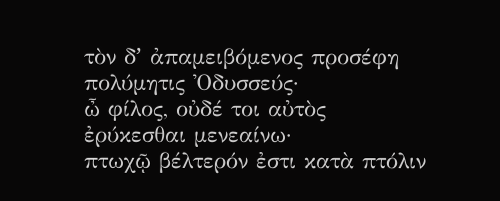τὸν δʼ ἀπαμειβόμενος προσέφη πολύμητις Ὀδυσσεύς·
ὦ φίλος, οὐδέ τοι αὐτὸς ἐρύκεσθαι μενεαίνω·
πτωχῷ βέλτερόν ἐστι κατὰ πτόλιν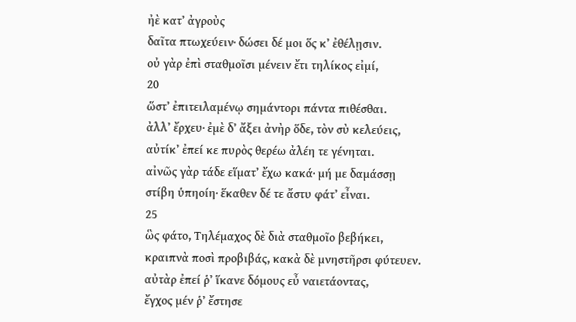ἠὲ κατʼ ἀγροὺς
δαῖτα πτωχεύειν· δώσει δέ μοι ὅς κʼ ἐθέλῃσιν.
οὐ γὰρ ἐπὶ σταθμοῖσι μένειν ἔτι τηλίκος εἰμί,
20
ὥστʼ ἐπιτειλαμένῳ σημάντορι πάντα πιθέσθαι.
ἀλλʼ ἔρχευ· ἐμὲ δʼ ἄξει ἀνὴρ ὅδε, τὸν σὺ κελεύεις,
αὐτίκʼ ἐπεί κε πυρὸς θερέω ἀλέη τε γένηται.
αἰνῶς γὰρ τάδε εἵματʼ ἔχω κακά· μή με δαμάσσῃ
στίβη ὑπηοίη· ἕκαθεν δέ τε ἄστυ φάτʼ εἶναι.
25
ὣς φάτο, Τηλέμαχος δὲ διὰ σταθμοῖο βεβήκει,
κραιπνὰ ποσὶ προβιβάς, κακὰ δὲ μνηστῆρσι φύτευεν.
αὐτὰρ ἐπεί ῥʼ ἵκανε δόμους εὖ ναιετάοντας,
ἔγχος μέν ῥʼ ἔστησε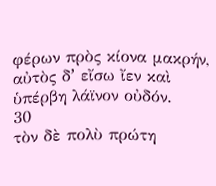φέρων πρὸς κίονα μακρήν,
αὐτὸς δʼ εἴσω ἴεν καὶ ὑπέρβη λάϊνον οὐδόν.
30
τὸν δὲ πολὺ πρώτη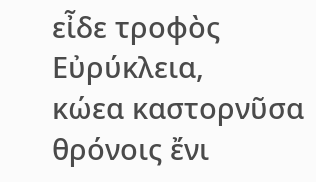εἶδε τροφὸς Εὐρύκλεια,
κώεα καστορνῦσα θρόνοις ἔνι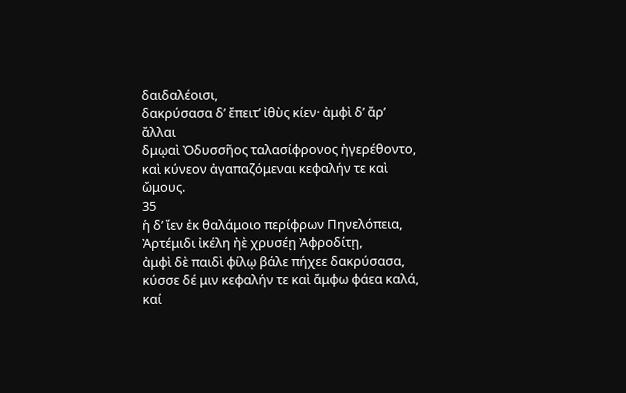δαιδαλέοισι,
δακρύσασα δʼ ἔπειτʼ ἰθὺς κίεν· ἀμφὶ δʼ ἄρʼ ἄλλαι
δμῳαὶ Ὀδυσσῆος ταλασίφρονος ἠγερέθοντο,
καὶ κύνεον ἀγαπαζόμεναι κεφαλήν τε καὶ ὤμους.
35
ἡ δʼ ἴεν ἐκ θαλάμοιο περίφρων Πηνελόπεια,
Ἀρτέμιδι ἰκέλη ἠὲ χρυσέῃ Ἀφροδίτῃ,
ἀμφὶ δὲ παιδὶ φίλῳ βάλε πήχεε δακρύσασα,
κύσσε δέ μιν κεφαλήν τε καὶ ἄμφω φάεα καλά,
καί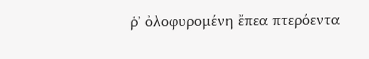ῥʼ ὀλοφυρομένη ἔπεα πτερόεντα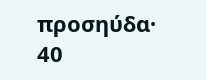προσηύδα·
40